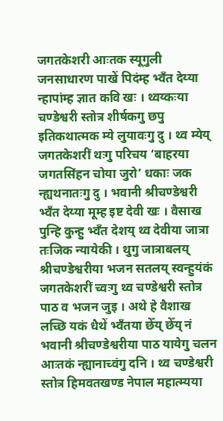जगतकेशरी आःतक स्यूगुली जनसाधारण पाखें पिदंम्ह भ्वँत देय्या न्हापांम्ह ज्ञात कवि खः । थ्वय्कःया चण्डेश्वरी स्तोत्र शीर्षकगु छपु इतिकथात्मक म्ये लुयावःगु दु । थ्व म्येय् जगतकेशरीं थःगु परिचय ‘बाहरया जगतसिंहन चोया जुरो’ धकाः जक न्ह्यथनातःगु दु । भवानी श्रीचण्डेश्वरी भ्वँत देय्या मूम्ह इष्ट देवी खः । वैसाख पुन्हि कुन्हु भ्वँत देशय् थ्व देवीया जात्रा तःजिक न्यायेकी । थुगु जात्राबलय् श्रीचण्डेश्वरीया भजन सतलय् स्वन्हुयंकं जगतकेशरीं च्वःगु थ्व चण्डेश्वरी स्तोत्र पाठ व भजन जुइ । अथे हे वैशाख लच्छि यकं धैथें भ्वँतया छेँय् छेँय् नं भवानी श्रीचण्डेश्वरीया पाठ यायेगु चलन आःतकं न्ह्यानाच्वंगु दनि । थ्व चण्डेश्वरी स्तोत्र हिमवतखण्ड नेपाल महात्म्यया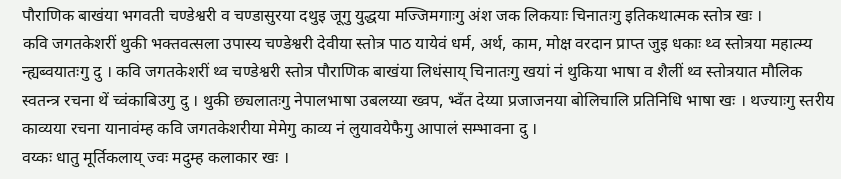पौराणिक बाखंया भगवती चण्डेश्वरी व चण्डासुरया दथुइ जूगु युद्धया मज्जिमगाःगु अंश जक लिकयाः चिनातःगु इतिकथात्मक स्तोत्र खः ।
कवि जगतकेशरीं थुकी भक्तवत्सला उपास्य चण्डेश्वरी देवीया स्तोत्र पाठ यायेवं धर्म, अर्थ, काम, मोक्ष वरदान प्राप्त जुइ धकाः थ्व स्तोत्रया महात्म्य न्ह्यब्वयातःगु दु । कवि जगतकेशरीं थ्व चण्डेश्वरी स्तोत्र पौराणिक बाखंया लिधंसाय् चिनातःगु खयां नं थुकिया भाषा व शैलीं थ्व स्तोत्रयात मौलिक स्वतन्त्र रचना थें च्वंकाबिउगु दु । थुकी छ्यलातःगु नेपालभाषा उबलय्या ख्वप, भ्वँत देय्या प्रजाजनया बोलिचालि प्रतिनिधि भाषा खः । थज्याःगु स्तरीय काव्यया रचना यानावंम्ह कवि जगतकेशरीया मेमेगु काव्य नं लुयावयेफैगु आपालं सम्भावना दु ।
वय्कः धातु मूर्तिकलाय् ज्वः मदुम्ह कलाकार खः ।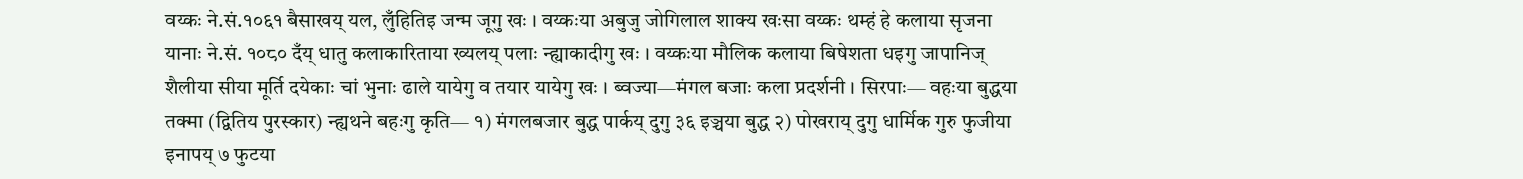वय्कः ने.सं.१०६१ बैसाखय् यल, लुँहितिइ जन्म जूगु खः । वय्कःया अबुजु जोगिलाल शाक्य खःसा वय्कः थम्हं हे कलाया सृजना यानाः ने.सं. १०८० दँय् धातु कलाकारिताया ख्यलय् पलाः न्ह्याकादीगु खः । वय्कःया मौलिक कलाया बिषेशता धइगु जापानिज् शैलीया सीया मूर्ति दयेकाः चां भुनाः ढाले यायेगु व तयार यायेगु खः । ब्वज्या—मंगल बजाः कला प्रदर्शनी । सिरपाः— वहःया बुद्धया तक्मा (द्वितिय पुरस्कार) न्ह्यथने बहःगु कृति— १) मंगलबजार बुद्ध पार्कय् दुगु ३६ इञ्चया बुद्ध २) पोखराय् दुगु धार्मिक गुरु फुजीया इनापय् ७ फुटया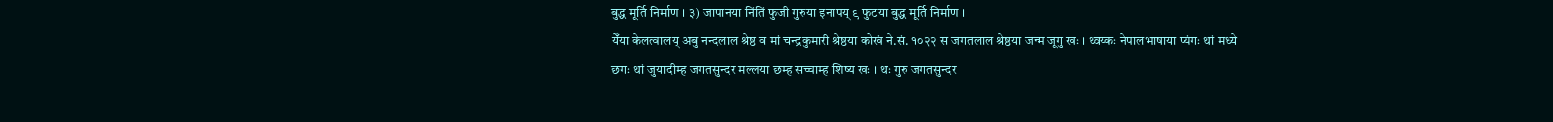बुद्ध मूर्ति निर्माण । ३) जापानया निंतिं फुजी गुरुया इनापय् ९ फुटया बुद्ध मूर्ति निर्माण ।
येँया केलत्वालय् अबु नन्दलाल श्रेष्ठ व मां चन्द्रकुमारी श्रेष्ठया कोखं ने.सं. १०२२ स जगतलाल श्रेष्ठया जन्म जूगु खः । थ्वय्कः नेपालभाषाया प्यंगः थां मध्ये छगः थां जुयादीम्ह जगतसुन्दर मल्लया छम्ह सच्चाम्ह शिष्य खः । थः गुरु जगतसुन्दर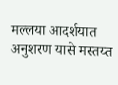मल्लया आदर्शयात अनुशरण यासे मस्तय्त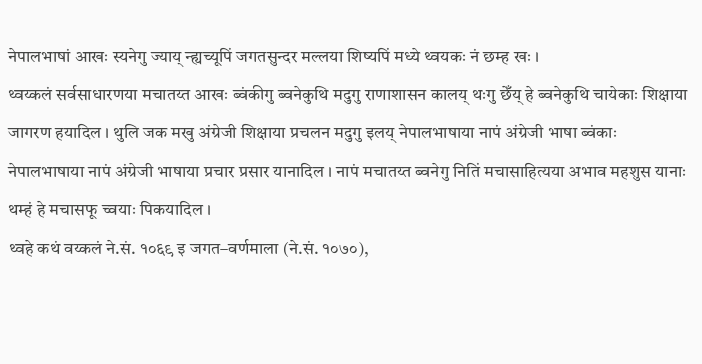नेपालभाषां आखः स्यनेगु ज्याय् न्ह्यच्यूपिं जगतसुन्दर मल्लया शिष्यपिं मध्ये थ्वयकः नं छम्ह खः ।
थ्वय्कलं सर्वसाधारणया मचातय्त आखः ब्वंकीगु ब्वनेकुथि मदुगु राणाशासन कालय् थःगु छेँय् हे ब्वनेकुथि चायेकाः शिक्षाया जागरण हयादिल । थुलि जक मखु अंग्रेजी शिक्षाया प्रचलन मदुगु इलय् नेपालभाषाया नापं अंग्रेजी भाषा ब्वंकाः नेपालभाषाया नापं अंग्रेजी भाषाया प्रचार प्रसार यानादिल । नापं मचातय्त ब्वनेगु नितिं मचासाहित्यया अभाव महशुस यानाः थम्हं हे मचासफू च्वयाः पिकयादिल ।
थ्वहे कथं वय्कलं ने.सं. १०६९ इ जगत–वर्णमाला (ने.सं. १०७०),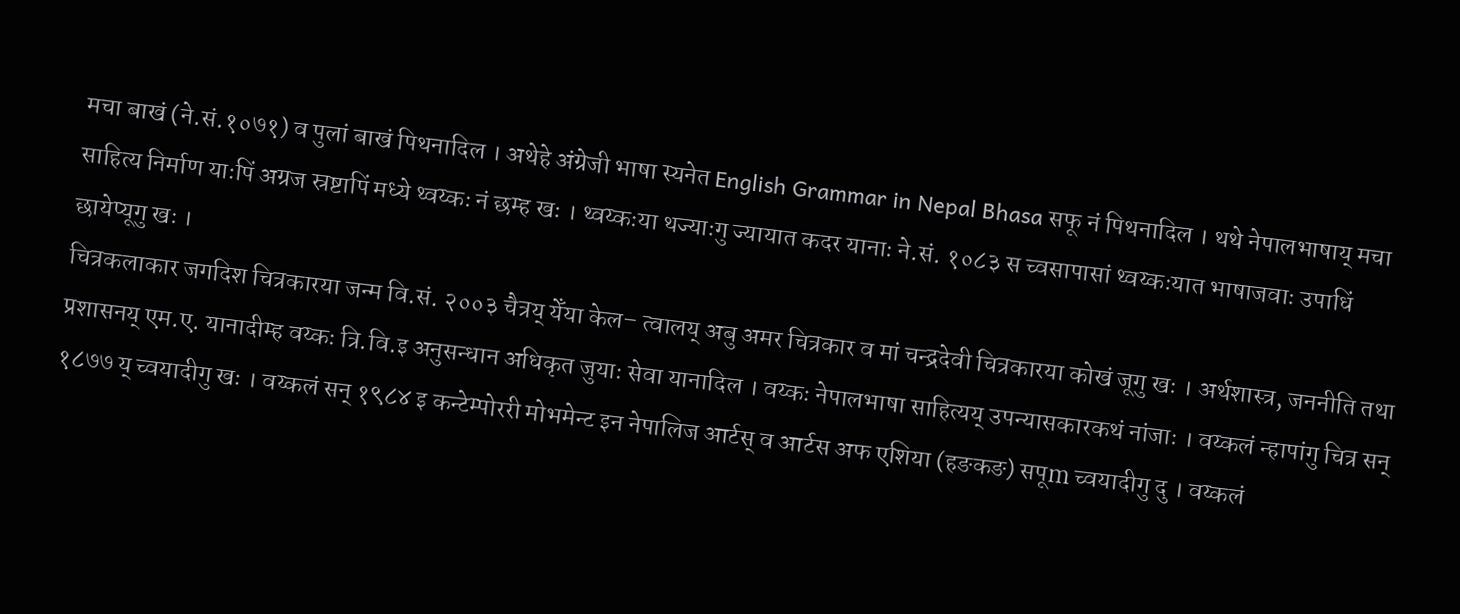मचा बाखं (ने.सं.१०७१) व पुलां बाखं पिथनादिल । अथेहे अंग्रेजी भाषा स्यनेत English Grammar in Nepal Bhasa सफू नं पिथनादिल । थथे नेपालभाषाय् मचा साहित्य निर्माण याःपिं अग्रज स्रष्टापिं मध्ये थ्वय्कः नं छम्ह खः । थ्वय्कःया थज्याःगु ज्यायात कदर यानाः ने.सं. १०८३ स च्वसापासां थ्वय्कःयात भाषाजवाः उपाधिं छायेप्यूगु खः ।
चित्रकलाकार जगदिश चित्रकारया जन्म वि.सं. २००३ चैत्रय् येँया केल– त्वालय् अबु अमर चित्रकार व मां चन्द्रदेवी चित्रकारया कोखं जूगु खः । अर्थशास्त्र, जननीति तथा प्रशासनय् एम.ए. यानादीम्ह वय्कः त्रि.वि.इ अनुसन्धान अधिकृत जुयाः सेवा यानादिल । वय्कः नेपालभाषा साहित्यय् उपन्यासकारकथं नांजाः । वय्कलं न्हापांगु चित्र सन् १८७७ य् च्वयादीगु खः । वय्कलं सन् १९८४ इ कन्टेम्पोररी मोभमेन्ट इन नेपालिज आर्टस् व आर्टस अफ एशिया (हङकङ) सपूm च्वयादीगु दु । वय्कलं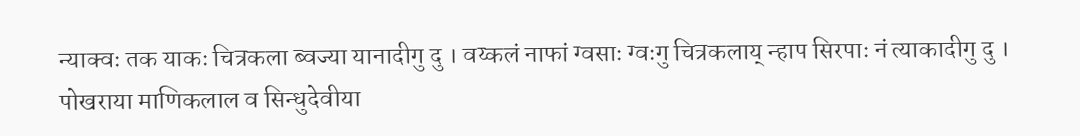न्याक्वः तक याकः चित्रकला ब्वज्या यानादीगु दु । वय्कलं नाफां ग्वसाः ग्वःगु चित्रकलाय् न्हाप सिरपाः नं त्याकादीगु दु ।
पोखराया माणिकलाल व सिन्धुदेवीया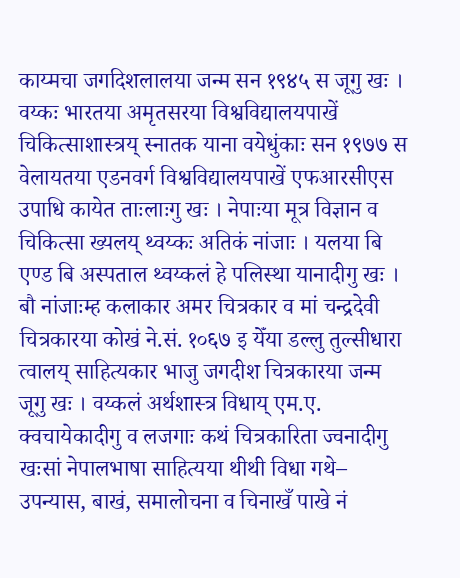काय्मचा जगदिशलालया जन्म सन १९४५ स जूगु खः । वय्कः भारतया अमृतसरया विश्वविद्यालयपाखें चिकित्साशास्त्रय् स्नातक याना वयेधुंकाः सन १९७७ स वेलायतया एडनवर्ग विश्वविद्यालयपाखें एफआरसीएस उपाधि कायेत ताःलाःगु खः । नेपाःया मूत्र विज्ञान व चिकित्सा ख्यलय् थ्वय्कः अतिकं नांजाः । यलया बि एण्ड बि अस्पताल थ्वय्कलं हे पलिस्था यानादीगु खः ।
बौ नांजाःम्ह कलाकार अमर चित्रकार व मां चन्द्रदेवी चित्रकारया कोखं ने.सं. १०६७ इ येँया डल्लु तुल्सीधारा त्वालय् साहित्यकार भाजु जगदीश चित्रकारया जन्म जूगु खः । वय्कलं अर्थशास्त्र विधाय् एम.ए. क्वचायेकादीगु व लजगाः कथं चित्रकारिता ज्वनादीगु खःसां नेपालभाषा साहित्यया थीथी विधा गथे– उपन्यास, बाखं, समालोचना व चिनाखँ पाखे नं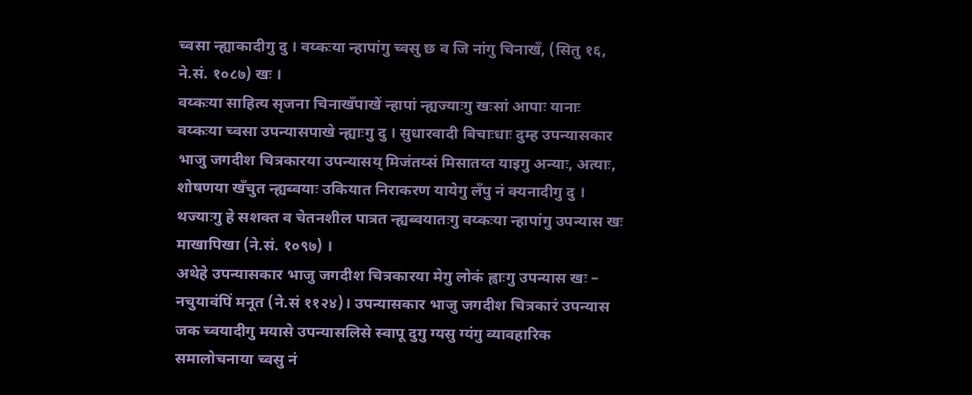च्वसा न्ह्याकादीगु दु । वय्कःया न्हापांगु च्वसु छ व जि नांगु चिनाखँ, (सितु १६, ने.सं. १०८७) खः ।
वय्कःया साहित्य सृजना चिनाखँपाखें न्हापां न्ह्यज्याःगु खःसां आपाः यानाः वय्कःया च्वसा उपन्यासपाखे न्ह्याःगु दु । सुधारवादी बिचाःधाः दुम्ह उपन्यासकार भाजु जगदीश चित्रकारया उपन्यासय् मिजंतय्सं मिसातय्त याइगु अन्याः, अत्याः, शोषणया खँचुत न्ह्यब्वयाः उकियात निराकरण यायेगु लँपु नं क्यनादीगु दु । थज्याःगु हे सशक्त व चेतनशील पात्रत न्ह्यब्वयातःगु वय्कःया न्हापांगु उपन्यास खः माखापिखा (ने.सं. १०९७) ।
अथेहे उपन्यासकार भाजु जगदीश चित्रकारया मेगु लोकं ह्वाःगु उपन्यास खः – नचुयावंपिं मनूत (ने.सं ११२४)। उपन्यासकार भाजु जगदीश चित्रकारं उपन्यास जक च्वयादीगु मयासे उपन्यासलिसे स्वापू दुगु ग्यसु ग्यंगु व्यावहारिक समालोचनाया च्वसु नं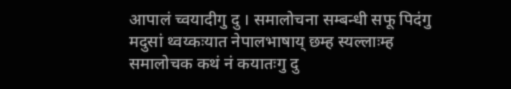आपालं च्वयादीगु दु । समालोचना सम्बन्धी सफू पिदंगु मदुसां थ्वय्कःयात नेपालभाषाय् छम्ह स्यल्लाःम्ह समालोचक कथं नं कयातःगु दु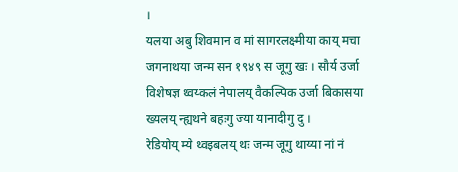।
यलया अबु शिवमान व मां सागरलक्ष्मीया काय् मचा जगनाथया जन्म सन १९४९ स जूगु खः । सौर्य उर्जा विशेषज्ञ थ्वय्कलं नेपालय् वैकल्पिक उर्जा बिकासया ख्यलय् न्ह्यथने बहःगु ज्या यानादीगु दु ।
रेडियोय् म्ये थ्वइबलय् थः जन्म जूगु थाय्या नां नं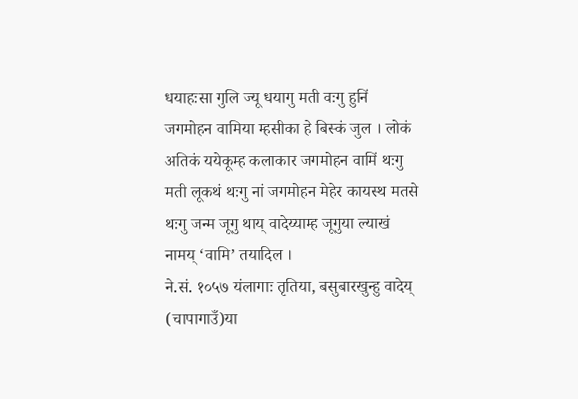धयाहःसा गुलि ज्यू धयागु मती वःगु हुनिं जगमोहन वामिया म्हसीका हे बिस्कं जुल । लोकं अतिकं ययेकूम्ह कलाकार जगमोहन वामिं थःगु मती लूकथं थःगु नां जगमोहन मेहेर कायस्थ मतसे थःगु जन्म जूगु थाय् वादेय्याम्ह जूगुया ल्याखं नामय् ‘वामि’ तयादिल ।
ने.सं. १०५७ यंलागाः तृतिया, बसुबारखुन्हु वादेय् (चापागाउँ)या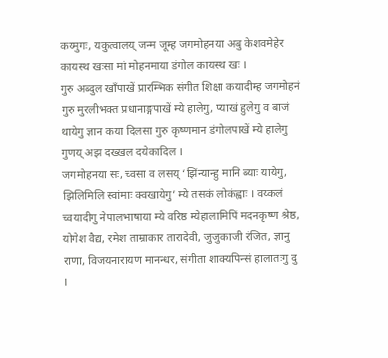कय्मुगः, यकुत्वालय् जन्म जूम्ह जगमोहनया अबु केशवमेहेर कायस्थ खःसा मां मोहनमाया डंगोल कायस्थ खः ।
गुरु अब्दुल खाँपाखें प्रारम्भिक संगीत शिक्षा कयादीम्ह जगमोहनं गुरु मुरलीभक्त प्रधानाङ्गपाखें म्ये हालेगु, प्याखं हुलेगु व बाजं थायेगु ज्ञान कया दिलसा गुरु कृष्णमान डंगोलपाखें म्ये हालेगु गुणय् अझ दख्खल दयेकादिल ।
जगमोहनया सः, च्वसा व लसय् ‘झिंन्यान्हु मानि ब्याः यायेगु, झिलिमिलि स्वांमाः क्वखायेगु’ म्ये तसकं लोकंह्वाः । वय्कलं च्वयादीगु नेपालभाषाया म्ये वरिष्ठ म्येहालामिपिं मदनकृष्ण श्रेष्ठ, योगेश वैद्य, रमेश ताम्राकार तारादेवी, जुजुकाजी रंजित, ज्ञानु राणा, विजयनारायण मानन्धर, संगीता शाक्यपिन्सं हालातःगु दु ।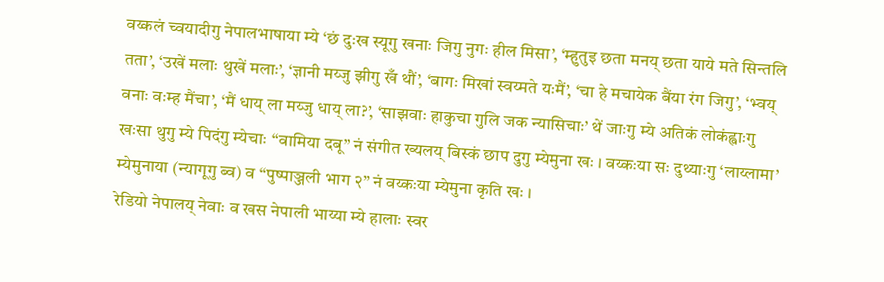वय्कलं च्वयादीगु नेपालभाषाया म्ये ‘छं दुःख स्यूगु खनाः जिगु नुगः हील मिसा’, ‘म्हुतुइ छता मनय् छता याये मते सिन्तलि तता’, ‘उखें मलाः थुखें मलाः’, ‘ज्ञानी मय्जु झीगु खँ थौं’, ‘बागः मिखां स्वय्मते यःमैं’, ‘चा हे मचायेक बैंया रंग जिगु’, ‘भ्वय् वनाः वःम्ह मैंचा’, ‘मैं धाय् ला मय्जु धाय् ला?’, ‘साझवाः हाकुचा गुलि जक न्यासिचाः’ थें जाःगु म्ये अतिकं लोकंह्वाःगु खःसा थुगु म्ये पिदंगु म्येचाः “वामिया दबू” नं संगीत ख्यलय् बिस्कं छाप दुगु म्येमुना खः । वय्कःया सः दुथ्याःगु ‘लाय्लामा’ म्येमुनाया (न्यागूगु ब्व) व “पुष्पाञ्जली भाग २” नं वय्कःया म्येमुना कृति खः ।
रेडियो नेपालय् नेवाः व खस नेपाली भाय्या म्ये हालाः स्वर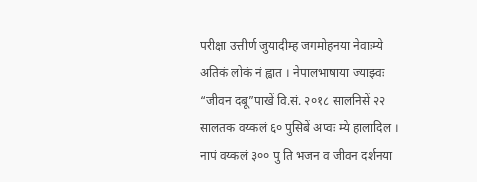परीक्षा उत्तीर्ण जुयादीम्ह जगमोहनया नेवाःम्ये अतिकं लोकं नं ह्वात । नेपालभाषाया ज्याझ्वः “जीवन दबू”पाखें वि.सं. २०१८ सालनिसें २२ सालतक वय्कलं ६० पुसिबें अप्वः म्ये हालादिल । नापं वय्कलं ३०० पु ति भजन व जीवन दर्शनया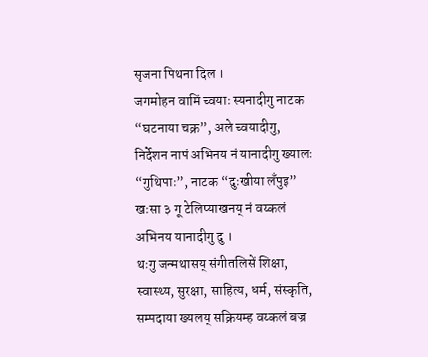सृजना पिथना दिल ।
जगमोहन वामिं च्वयाः स्यनादीगु नाटक “घटनाया चक्र”, अले च्वयादीगु, निर्देशन नापं अभिनय नं यानादीगु ख्यालः “गुथिपाः”, नाटक “दुःखीया लँपुइ” खःसा ३ गू टेलिप्याखनय् नं वय्कलं अभिनय यानादीगु दु ।
थःगु जन्मथासय् संगीतलिसें शिक्षा, स्वास्थ्य, सुरक्षा, साहित्य, धर्म, संस्कृति, सम्पदाया ख्यलय् सक्रियम्ह वय्कलं बज्र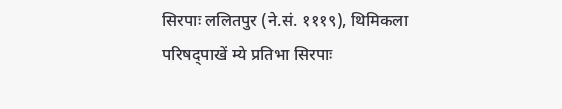सिरपाः ललितपुर (ने.सं. १११९), थिमिकला परिषद्पाखें म्ये प्रतिभा सिरपाः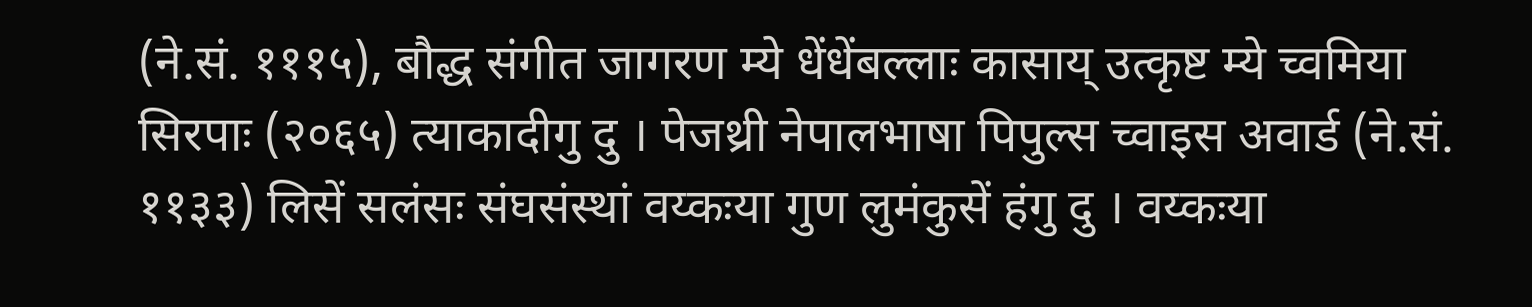(ने.सं. १११५), बौद्ध संगीत जागरण म्ये धेंधेंबल्लाः कासाय् उत्कृष्ट म्ये च्वमिया सिरपाः (२०६५) त्याकादीगु दु । पेजथ्री नेपालभाषा पिपुल्स च्वाइस अवार्ड (ने.सं. ११३३) लिसें सलंसः संघसंस्थां वय्कःया गुण लुमंकुसें हंगु दु । वय्कःया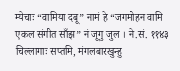म्येचाः “वामिया दबू” नामं हे “जगमोहन वामि एकल संगीत साँझ” नं जूगु जुल । ने.सं. ११४३ चिल्लागाः सप्तमि, मंगलबारखुन्हु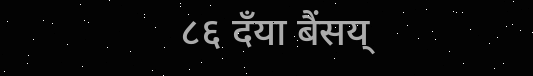८६ दँया बैंसय्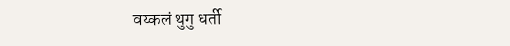वय्कलं थुगु धर्ती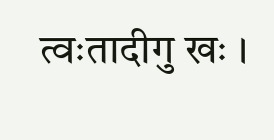त्वःतादीगु खः ।